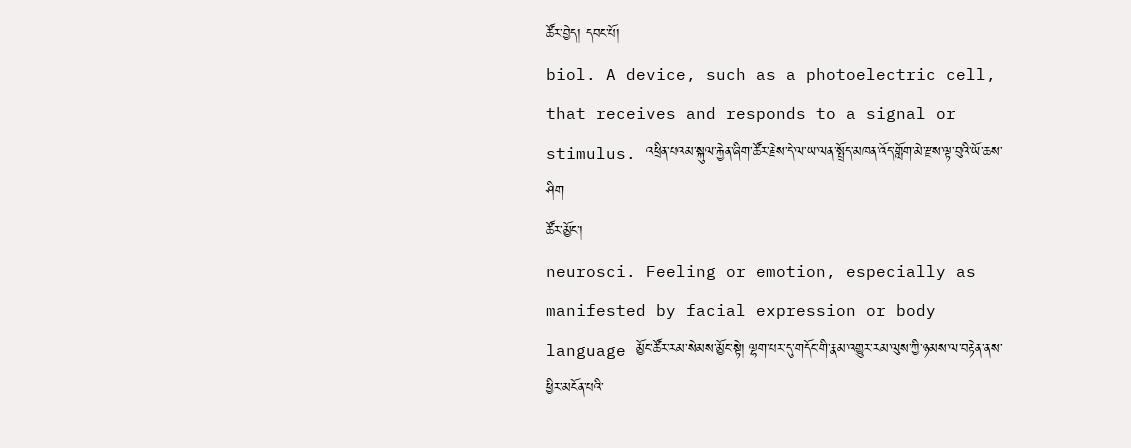ཚོར་བྱེད། དབང་པོ།
biol. A device, such as a photoelectric cell, that receives and responds to a signal or stimulus. འཕྲིན་པའམ་སྐུལ་རྐྱེན་ཞིག་ཚོར་རྗེས་དེ་ལ་ཡ་ལན་སྤྲོད་མཁན་འོད་གློག་མེ་རྫས་ལྟ་བུའི་ཡོ་ཆས་ཤིག
ཚོར་མྱོང་།
neurosci. Feeling or emotion, especially as manifested by facial expression or body language མྱོང་ཚོར་རམ་སེམས་མྱོང་སྟེ། ལྷག་པར་དུ་གདོང་གི་རྣམ་འགྱུར་རམ་ལུས་ཀྱི་ཉམས་ལ་བརྟེན་ནས་ཕྱིར་མངོན་པའི་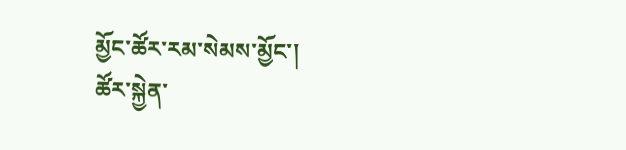མྱོང་ཚོར་རམ་སེམས་མྱོང་།
ཚོར་སྐྱེན་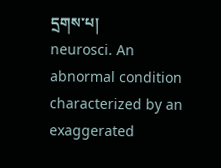དྲགས་པ།
neurosci. An abnormal condition characterized by an exaggerated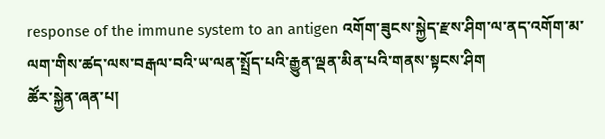response of the immune system to an antigen འགོག་ཟུངས་སྐྱེད་རྫས་ཤིག་ལ་ནད་འགོག་མ་ལག་གིས་ཚད་ལས་བརྒལ་བའི་ཡ་ལན་སྤྲོད་པའི་རྒྱུན་ལྡན་མིན་པའི་གནས་སྟངས་ཤིག
ཚོར་སྐྱེན་ཞན་པ།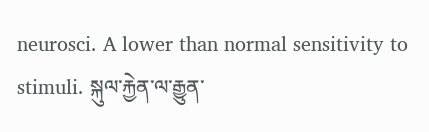neurosci. A lower than normal sensitivity to stimuli. སྐུལ་རྐྱེན་ལ་རྒྱུན་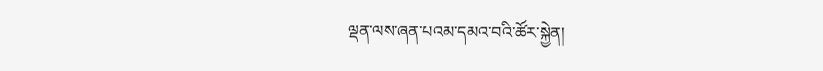ལྡན་ལས་ཞན་པའམ་དམའ་བའི་ཚོར་སྐྱེན།